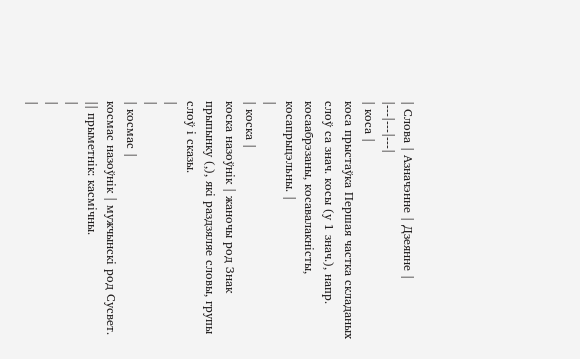| Слова | Азначэнне | Дзеянне |
|---|---|---|
| коса |
коса прыстаўка Першая частка складаных слоў са знач. косы (у 1 знач.), напр. косаабрэзаны, косавалакністы, косапрыцэльны. |
|
| коска |
коска назоўнік | жаночы род Знак прыпынку (,), які раздзяляе словы, групы слоў і сказы.
|
|
| космас |
космас назоўнік | мужчынскі род Сусвет.
|| прыметнік: касмічны.
|
|
|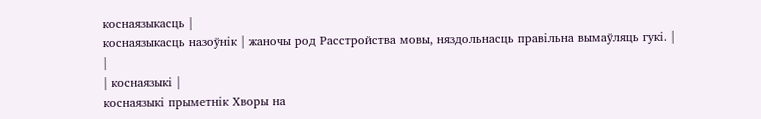коснаязыкасць |
коснаязыкасць назоўнік | жаночы род Расстройства мовы, няздольнасць правільна вымаўляць гукі. |
|
| коснаязыкі |
коснаязыкі прыметнік Хворы на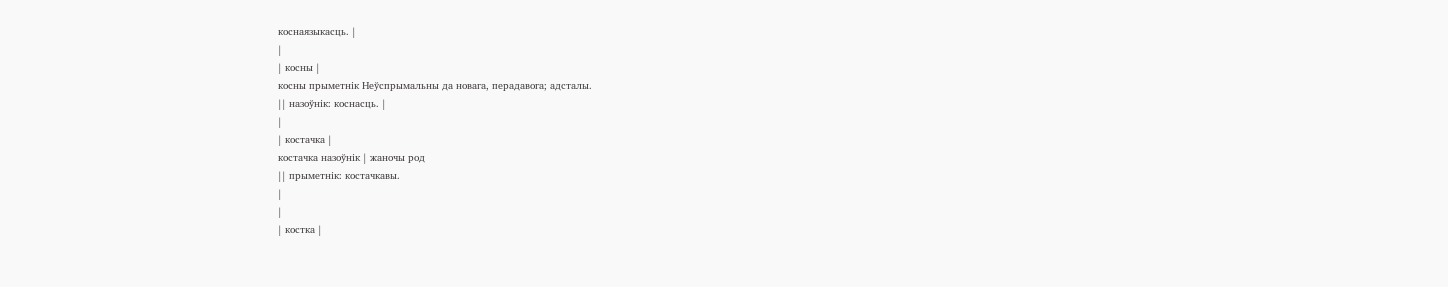коснаязыкасць. |
|
| косны |
косны прыметнік Неўспрымальны да новага, перадавога; адсталы.
|| назоўнік: коснасць. |
|
| костачка |
костачка назоўнік | жаночы род
|| прыметнік: костачкавы.
|
|
| костка |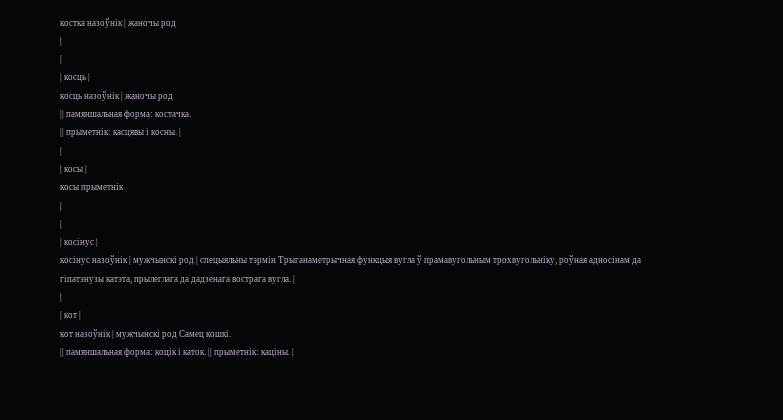костка назоўнік | жаночы род
|
|
| косць |
косць назоўнік | жаночы род
|| памяншальная форма: костачка.
|| прыметнік: касцявы і косны. |
|
| косы |
косы прыметнік
|
|
| косінус |
косінус назоўнік | мужчынскі род | спецыяльны тэрмін Трыганаметрычная функцыя вугла ў прамавугольным трохвугольніку, роўная адносінам да гіпатэнузы катэта, прылеглага да дадзенага вострага вугла. |
|
| кот |
кот назоўнік | мужчынскі род Самец кошкі.
|| памяншальная форма: коцік і каток. || прыметнік: каціны. |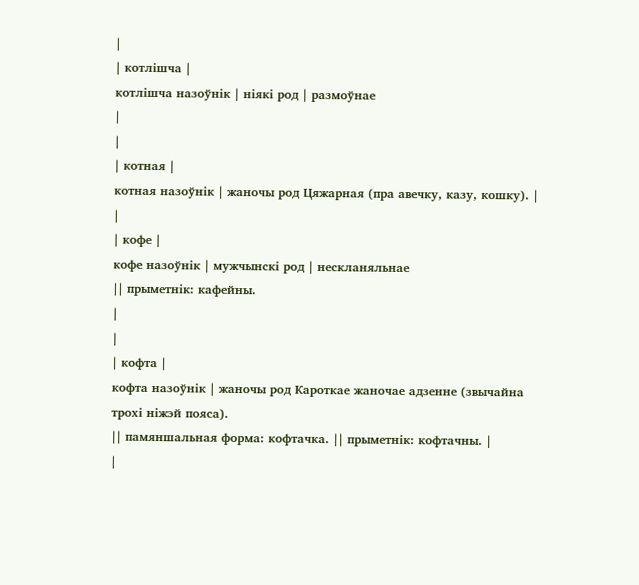|
| котлішча |
котлішча назоўнік | ніякі род | размоўнае
|
|
| котная |
котная назоўнік | жаночы род Цяжарная (пра авечку, казу, кошку). |
|
| кофе |
кофе назоўнік | мужчынскі род | нескланяльнае
|| прыметнік: кафейны.
|
|
| кофта |
кофта назоўнік | жаночы род Кароткае жаночае адзенне (звычайна трохі ніжэй пояса).
|| памяншальная форма: кофтачка. || прыметнік: кофтачны. |
|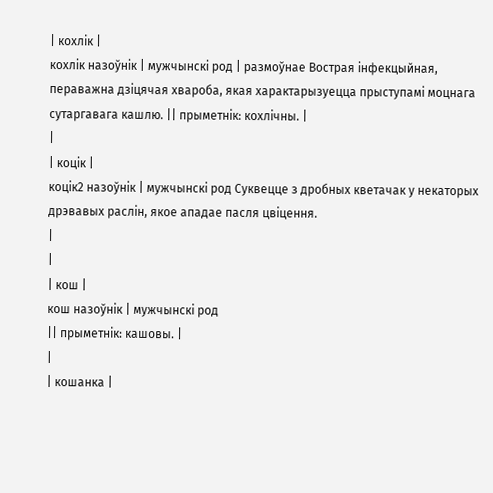| кохлік |
кохлік назоўнік | мужчынскі род | размоўнае Вострая інфекцыйная, пераважна дзіцячая хвароба, якая характарызуецца прыступамі моцнага сутаргавага кашлю. || прыметнік: кохлічны. |
|
| коцік |
коцік2 назоўнік | мужчынскі род Суквецце з дробных кветачак у некаторых дрэвавых раслін, якое ападае пасля цвіцення.
|
|
| кош |
кош назоўнік | мужчынскі род
|| прыметнік: кашовы. |
|
| кошанка |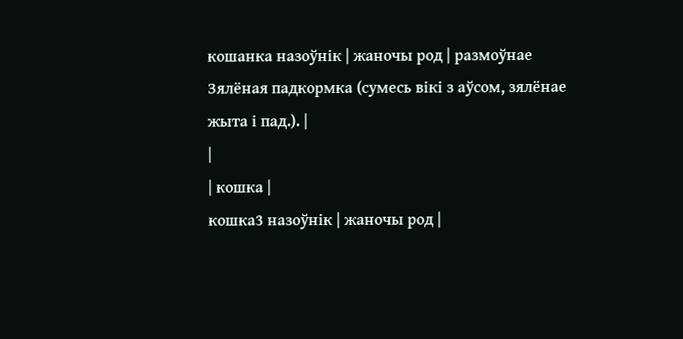кошанка назоўнік | жаночы род | размоўнае Зялёная падкормка (сумесь вікі з аўсом, зялёнае жыта і пад.). |
|
| кошка |
кошка3 назоўнік | жаночы род |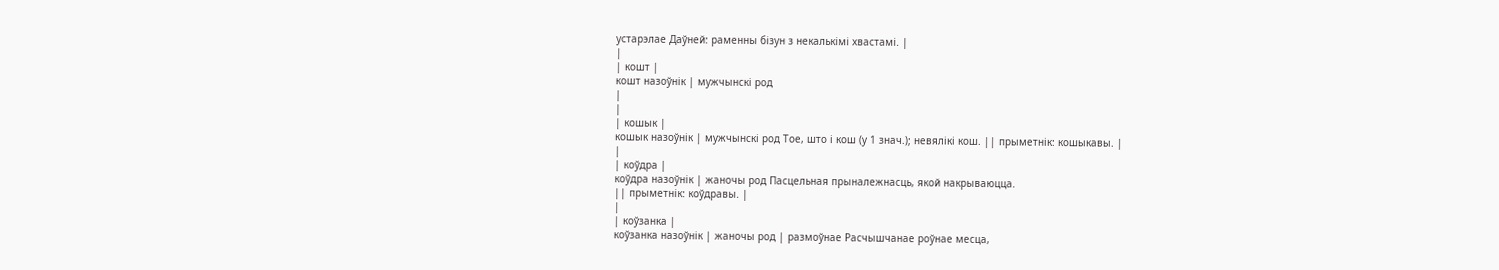устарэлае Даўней: раменны бізун з некалькімі хвастамі. |
|
| кошт |
кошт назоўнік | мужчынскі род
|
|
| кошык |
кошык назоўнік | мужчынскі род Тое, што і кош (у 1 знач.); невялікі кош. || прыметнік: кошыкавы. |
|
| коўдра |
коўдра назоўнік | жаночы род Пасцельная прыналежнасць, якой накрываюцца.
|| прыметнік: коўдравы. |
|
| коўзанка |
коўзанка назоўнік | жаночы род | размоўнае Расчышчанае роўнае месца,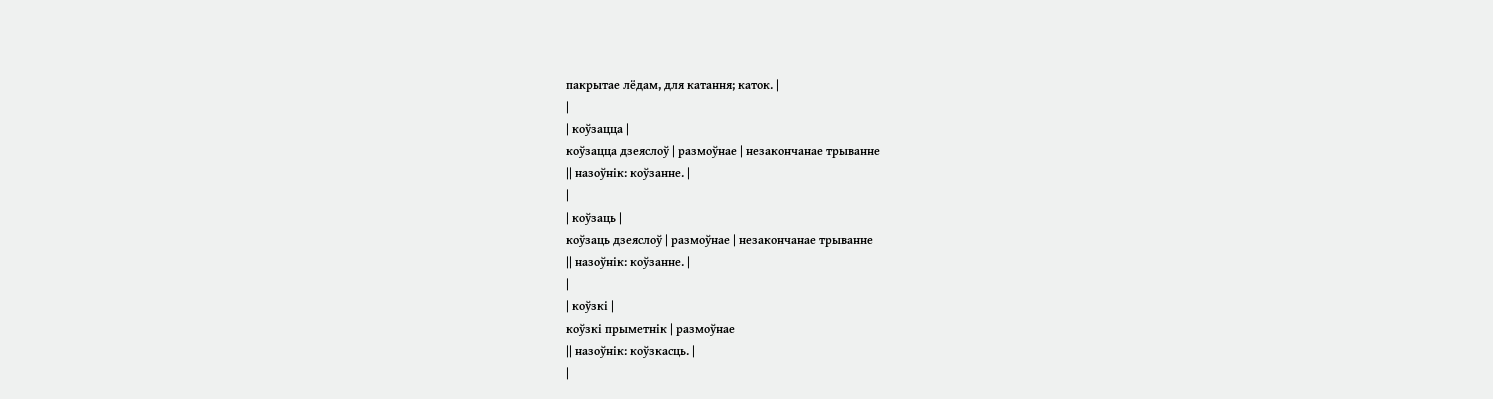пакрытае лёдам, для катання; каток. |
|
| коўзацца |
коўзацца дзеяслоў | размоўнае | незакончанае трыванне
|| назоўнік: коўзанне. |
|
| коўзаць |
коўзаць дзеяслоў | размоўнае | незакончанае трыванне
|| назоўнік: коўзанне. |
|
| коўзкі |
коўзкі прыметнік | размоўнае
|| назоўнік: коўзкасць. |
|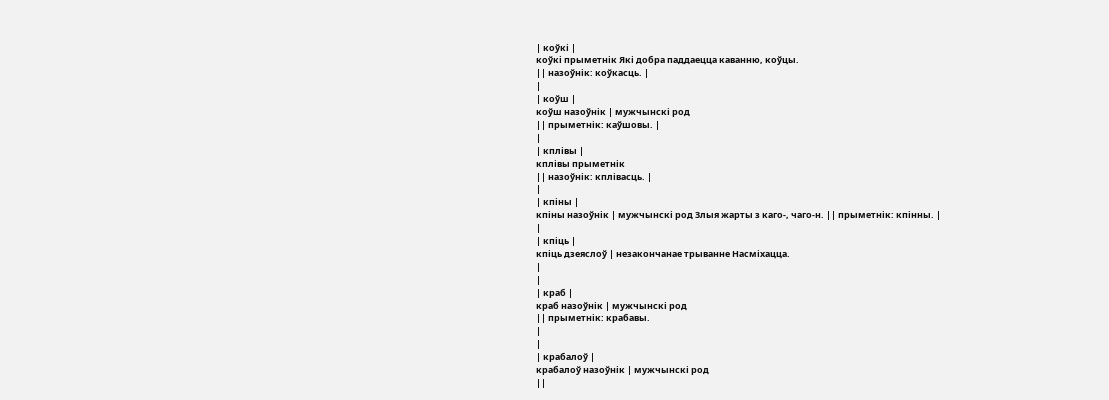| коўкі |
коўкі прыметнік Які добра паддаецца каванню, коўцы.
|| назоўнік: коўкасць. |
|
| коўш |
коўш назоўнік | мужчынскі род
|| прыметнік: каўшовы. |
|
| кплівы |
кплівы прыметнік
|| назоўнік: кплівасць. |
|
| кпіны |
кпіны назоўнік | мужчынскі род Злыя жарты з каго-, чаго-н. || прыметнік: кпінны. |
|
| кпіць |
кпіць дзеяслоў | незакончанае трыванне Насміхацца.
|
|
| краб |
краб назоўнік | мужчынскі род
|| прыметнік: крабавы.
|
|
| крабалоў |
крабалоў назоўнік | мужчынскі род
||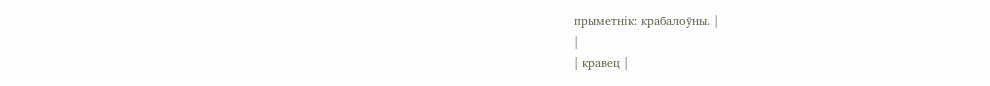прыметнік: крабалоўны. |
|
| кравец |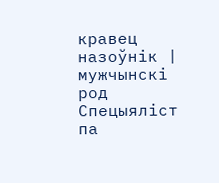кравец назоўнік | мужчынскі род Спецыяліст па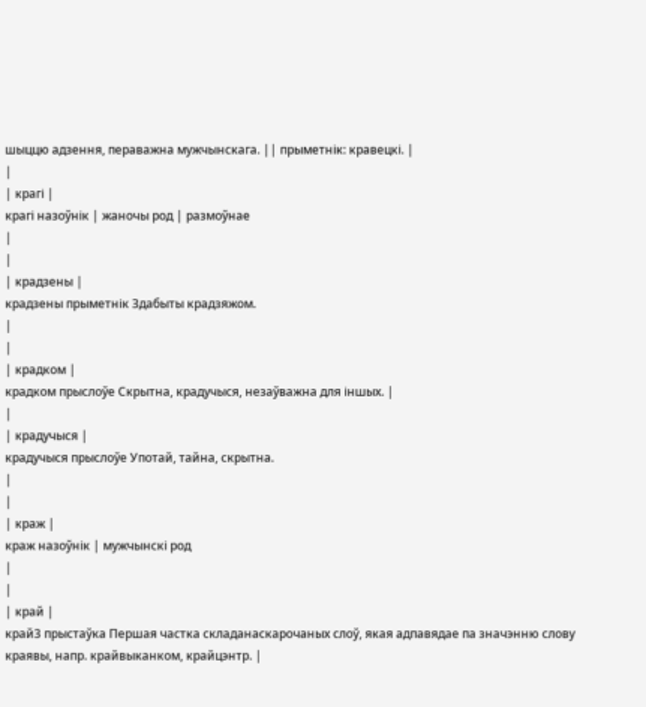шыццю адзення, пераважна мужчынскага. || прыметнік: кравецкі. |
|
| крагі |
крагі назоўнік | жаночы род | размоўнае
|
|
| крадзены |
крадзены прыметнік Здабыты крадзяжом.
|
|
| крадком |
крадком прыслоўе Скрытна, крадучыся, незаўважна для іншых. |
|
| крадучыся |
крадучыся прыслоўе Употай, тайна, скрытна.
|
|
| краж |
краж назоўнік | мужчынскі род
|
|
| край |
край3 прыстаўка Першая частка складанаскарочаных слоў, якая адпавядае па значэнню слову краявы, напр. крайвыканком, крайцэнтр. |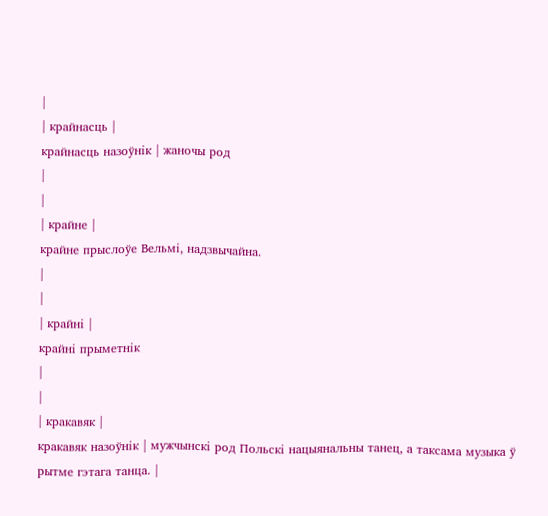|
| крайнасць |
крайнасць назоўнік | жаночы род
|
|
| крайне |
крайне прыслоўе Вельмі, надзвычайна.
|
|
| крайні |
крайні прыметнік
|
|
| кракавяк |
кракавяк назоўнік | мужчынскі род Польскі нацыянальны танец, а таксама музыка ў рытме гэтага танца. |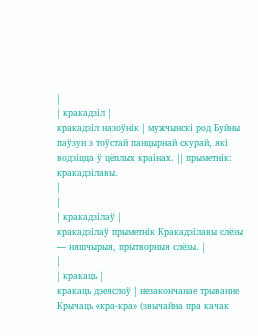|
| кракадзіл |
кракадзіл назоўнік | мужчынскі род Буйны паўзун з тоўстай панцырнай скурай, які водзіцца ў цёплых краінах. || прыметнік: кракадзілавы.
|
|
| кракадзілаў |
кракадзілаў прыметнік Кракадзілавы слёзы — няшчырыя, прытворныя слёзы. |
|
| кракаць |
кракаць дзеяслоў | незакончанае трыванне Крычаць «кра-кра» (звычайна пра качак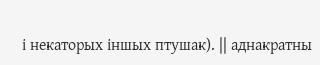і некаторых іншых птушак). || аднакратны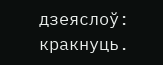дзеяслоў: кракнуць.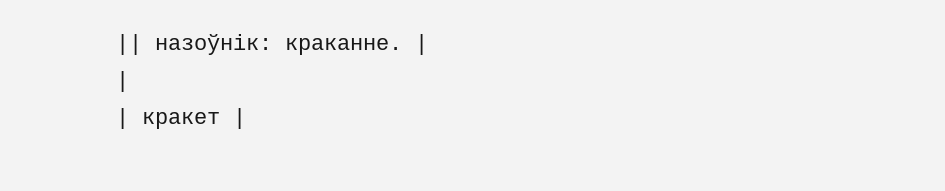|| назоўнік: краканне. |
|
| кракет |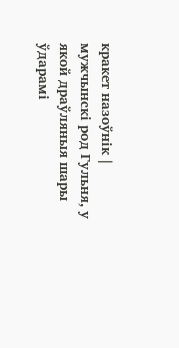кракет назоўнік | мужчынскі род Гульня, у якой драўляныя шары ўдарамі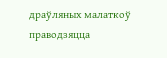драўляных малаткоў праводзяцца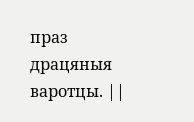праз драцяныя варотцы. ||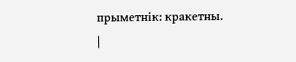прыметнік: кракетны.
|